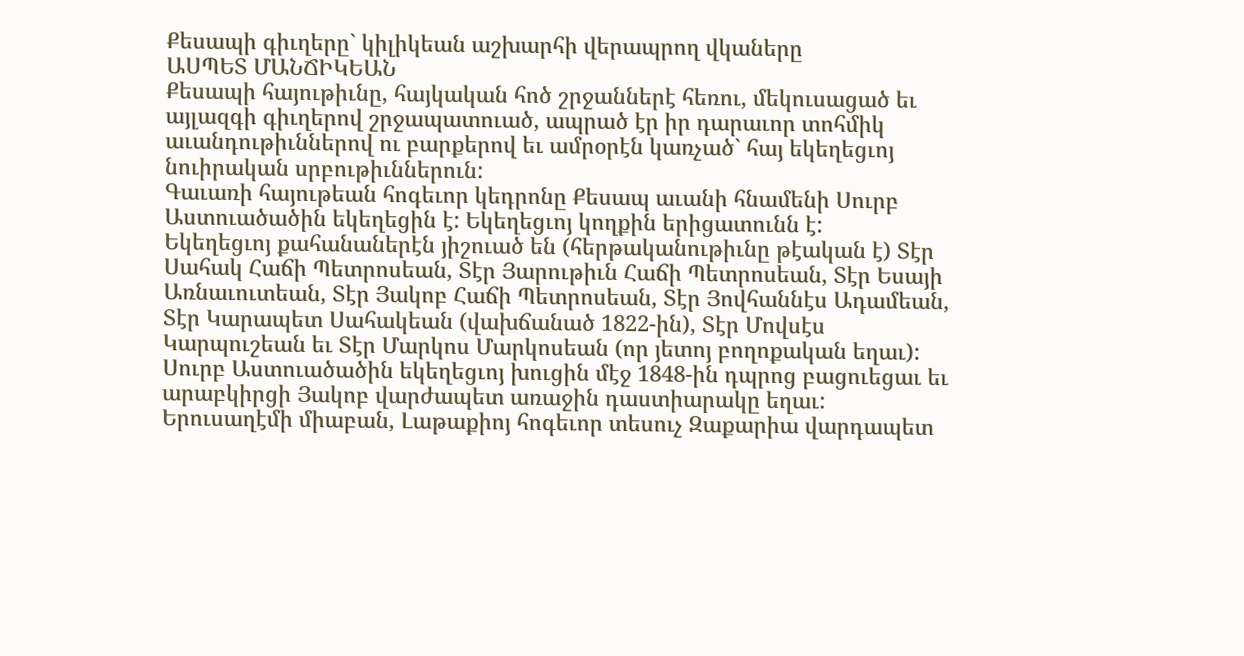Քեսապի գիւղերը` կիլիկեան աշխարհի վերապրող վկաները
ԱՍՊԵՏ ՄԱՆՃԻԿԵԱՆ
Քեսապի հայութիւնը, հայկական հոծ շրջաններէ հեռու, մեկուսացած եւ այլազգի գիւղերով շրջապատուած, ապրած էր իր դարաւոր տոհմիկ աւանդութիւններով ու բարքերով եւ ամրօրէն կառչած` հայ եկեղեցւոյ նուիրական սրբութիւններուն:
Գաւառի հայութեան հոգեւոր կեդրոնը Քեսապ աւանի հնամենի Սուրբ Աստուածածին եկեղեցին է: Եկեղեցւոյ կողքին երիցատունն է:
Եկեղեցւոյ քահանաներէն յիշուած են (հերթականութիւնը թէական է) Տէր Սահակ Հաճի Պետրոսեան, Տէր Յարութիւն Հաճի Պետրոսեան, Տէր Եսայի Առնաւուտեան, Տէր Յակոբ Հաճի Պետրոսեան, Տէր Յովհաննէս Ադամեան, Տէր Կարապետ Սահակեան (վախճանած 1822-ին), Տէր Մովսէս Կարպուշեան եւ Տէր Մարկոս Մարկոսեան (որ յետոյ բողոքական եղաւ):
Սուրբ Աստուածածին եկեղեցւոյ խուցին մէջ 1848-ին դպրոց բացուեցաւ եւ արաբկիրցի Յակոբ վարժապետ առաջին դաստիարակը եղաւ:
Երուսաղէմի միաբան, Լաթաքիոյ հոգեւոր տեսուչ Զաքարիա վարդապետ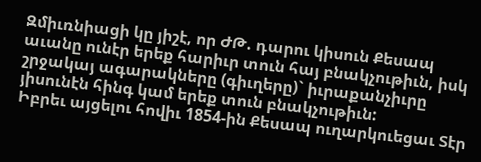Զմիւռնիացի կը յիշէ, որ ԺԹ. դարու կիսուն Քեսապ աւանը ունէր երեք հարիւր տուն հայ բնակչութիւն, իսկ շրջակայ ագարակները (գիւղերը)` իւրաքանչիւրը յիսունէն հինգ կամ երեք տուն բնակչութիւն:
Իբրեւ այցելու հովիւ 1854-ին Քեսապ ուղարկուեցաւ Տէր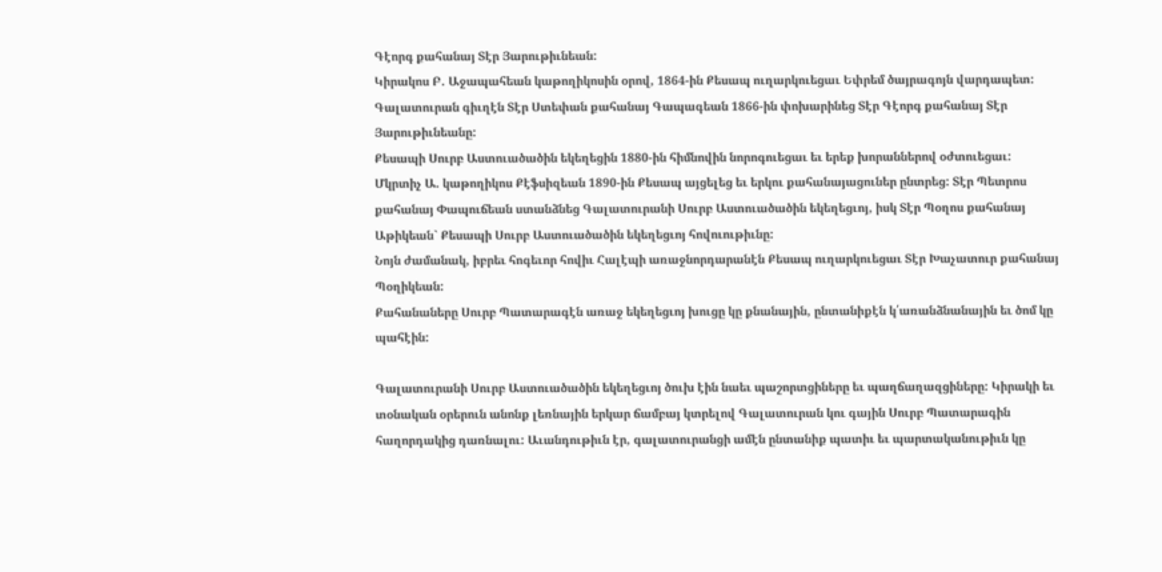Գէորգ քահանայ Տէր Յարութիւնեան:
Կիրակոս Բ. Աջապահեան կաթողիկոսին օրով, 1864-ին Քեսապ ուղարկուեցաւ Եփրեմ ծայրագոյն վարդապետ:
Գալատուրան գիւղէն Տէր Ստեփան քահանայ Գապագեան 1866-ին փոխարինեց Տէր Գէորգ քահանայ Տէր Յարութիւնեանը:
Քեսապի Սուրբ Աստուածածին եկեղեցին 1880-ին հիմնովին նորոգուեցաւ եւ երեք խորաններով օժտուեցաւ:
Մկրտիչ Ա. կաթողիկոս Քէֆսիզեան 1890-ին Քեսապ այցելեց եւ երկու քահանայացուներ ընտրեց: Տէր Պետրոս քահանայ Փապուճեան ստանձնեց Գալատուրանի Սուրբ Աստուածածին եկեղեցւոյ, իսկ Տէր Պօղոս քահանայ Աթիկեան` Քեսապի Սուրբ Աստուածածին եկեղեցւոյ հովուութիւնը:
Նոյն ժամանակ, իբրեւ հոգեւոր հովիւ Հալէպի առաջնորդարանէն Քեսապ ուղարկուեցաւ Տէր Խաչատուր քահանայ Պօղիկեան:
Քահանաները Սուրբ Պատարագէն առաջ եկեղեցւոյ խուցը կը քնանային, ընտանիքէն կ՛առանձնանային եւ ծոմ կը պահէին:

Գալատուրանի Սուրբ Աստուածածին եկեղեցւոյ ծուխ էին նաեւ պաշորտցիները եւ պաղճաղազցիները: Կիրակի եւ տօնական օրերուն անոնք լեռնային երկար ճամբայ կտրելով Գալատուրան կու գային Սուրբ Պատարագին հաղորդակից դառնալու: Աւանդութիւն էր, գալատուրանցի ամէն ընտանիք պատիւ եւ պարտականութիւն կը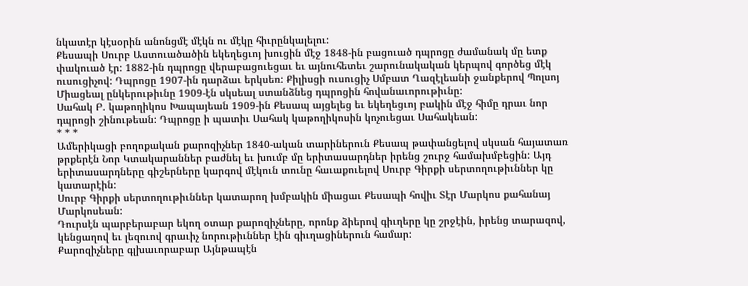նկատէր կէսօրին անոնցմէ մէկն ու մէկը հիւրընկալելու:
Քեսապի Սուրբ Աստուածածին եկեղեցւոյ խուցին մէջ 1848-ին բացուած դպրոցը ժամանակ մը ետք փակուած էր: 1882-ին դպրոցը վերաբացուեցաւ եւ այնուհետեւ շարունակական կերպով գործեց մէկ ուսուցիչով: Դպրոցը 1907-ին դարձաւ երկսեռ: Քիլիսցի ուսուցիչ Սմբատ Ղազէլեանի ջանքերով Պոլսոյ Միացեալ ընկերութիւնը 1909-էն սկսեալ ստանձնեց դպրոցին հովանաւորութիւնը:
Սահակ Բ. կաթողիկոս Խապայեան 1909-ին Քեսապ այցելեց եւ եկեղեցւոյ բակին մէջ հիմը դրաւ նոր դպրոցի շինութեան: Դպրոցը ի պատիւ Սահակ կաթողիկոսին կոչուեցաւ Սահակեան:
* * *
Ամերիկացի բողոքական քարոզիչներ 1840-ական տարիներուն Քեսապ թափանցելով սկսան հայատառ թրքերէն Նոր Կտակարաններ բաժնել եւ խումբ մը երիտասարդներ իրենց շուրջ համախմբեցին: Այդ երիտասարդները գիշերները կարգով մէկուն տունը հաւաքուելով Սուրբ Գիրքի սերտողութիւններ կը կատարէին:
Սուրբ Գիրքի սերտողութիւններ կատարող խմբակին միացաւ Քեսապի հովիւ Տէր Մարկոս քահանայ Մարկոսեան:
Դուրսէն պարբերաբար եկող օտար քարոզիչները, որոնք ձիերով գիւղերը կը շրջէին, իրենց տարազով, կենցաղով եւ լեզուով գրաւիչ նորութիւններ էին գիւղացիներուն համար:
Քարոզիչները գլխաւորաբար Այնթապէն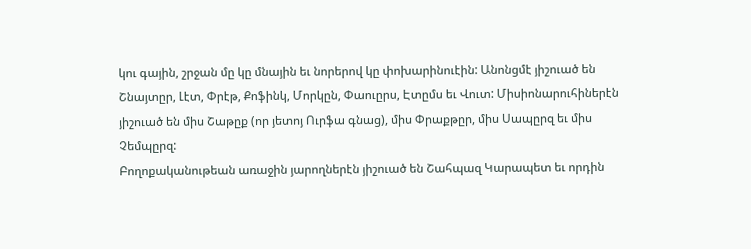կու գային, շրջան մը կը մնային եւ նորերով կը փոխարինուէին: Անոնցմէ յիշուած են Շնայտըր, Լէտ, Փրէթ, Քոֆինկ, Մորկըն, Փաուըրս, Էտըմս եւ Վուտ: Միսիոնարուհիներէն յիշուած են միս Շաթըք (որ յետոյ Ուրֆա գնաց), միս Փրաքթըր, միս Սապըրզ եւ միս Չեմպըրզ:
Բողոքականութեան առաջին յարողներէն յիշուած են Շահպազ Կարապետ եւ որդին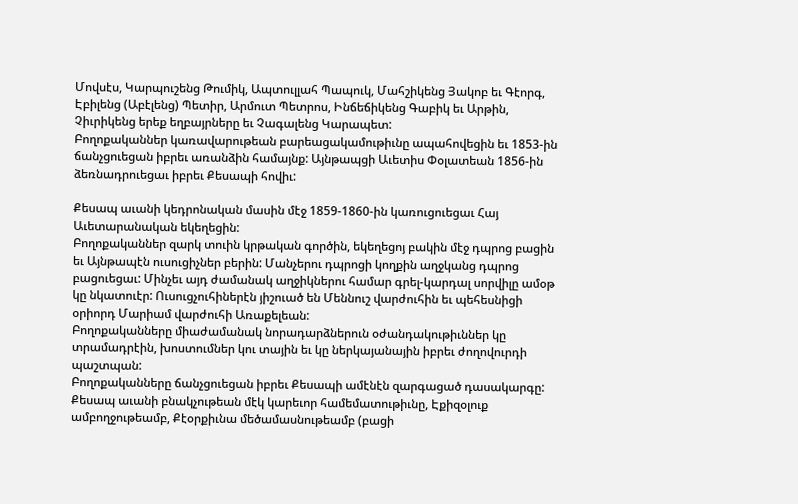Մովսէս, Կարպուշենց Թումիկ, Ապտուլլահ Պապուկ, Մահշիկենց Յակոբ եւ Գէորգ, Էբիլենց (Աբէլենց) Պետիր, Արմուտ Պետրոս, Ինճեճիկենց Գաբիկ եւ Արթին, Չիւրիկենց երեք եղբայրները եւ Չագալենց Կարապետ:
Բողոքականներ կառավարութեան բարեացակամութիւնը ապահովեցին եւ 1853-ին ճանչցուեցան իբրեւ առանձին համայնք: Այնթապցի Աւետիս Փօլատեան 1856-ին ձեռնադրուեցաւ իբրեւ Քեսապի հովիւ:

Քեսապ աւանի կեդրոնական մասին մէջ 1859-1860-ին կառուցուեցաւ Հայ Աւետարանական եկեղեցին:
Բողոքականներ զարկ տուին կրթական գործին, եկեղեցոյ բակին մէջ դպրոց բացին եւ Այնթապէն ուսուցիչներ բերին: Մանչերու դպրոցի կողքին աղջկանց դպրոց բացուեցաւ: Մինչեւ այդ ժամանակ աղջիկներու համար գրել-կարդալ սորվիլը ամօթ կը նկատուէր: Ուսուցչուհիներէն յիշուած են Մեննուշ վարժուհին եւ պեհեսնիցի օրիորդ Մարիամ վարժուհի Առաքելեան:
Բողոքականները միաժամանակ նորադարձներուն օժանդակութիւններ կը տրամադրէին, խոստումներ կու տային եւ կը ներկայանային իբրեւ ժողովուրդի պաշտպան:
Բողոքականները ճանչցուեցան իբրեւ Քեսապի ամէնէն զարգացած դասակարգը: Քեսապ աւանի բնակչութեան մէկ կարեւոր համեմատութիւնը, Էքիզօլուք ամբողջութեամբ, Քէօրքիւնա մեծամասնութեամբ (բացի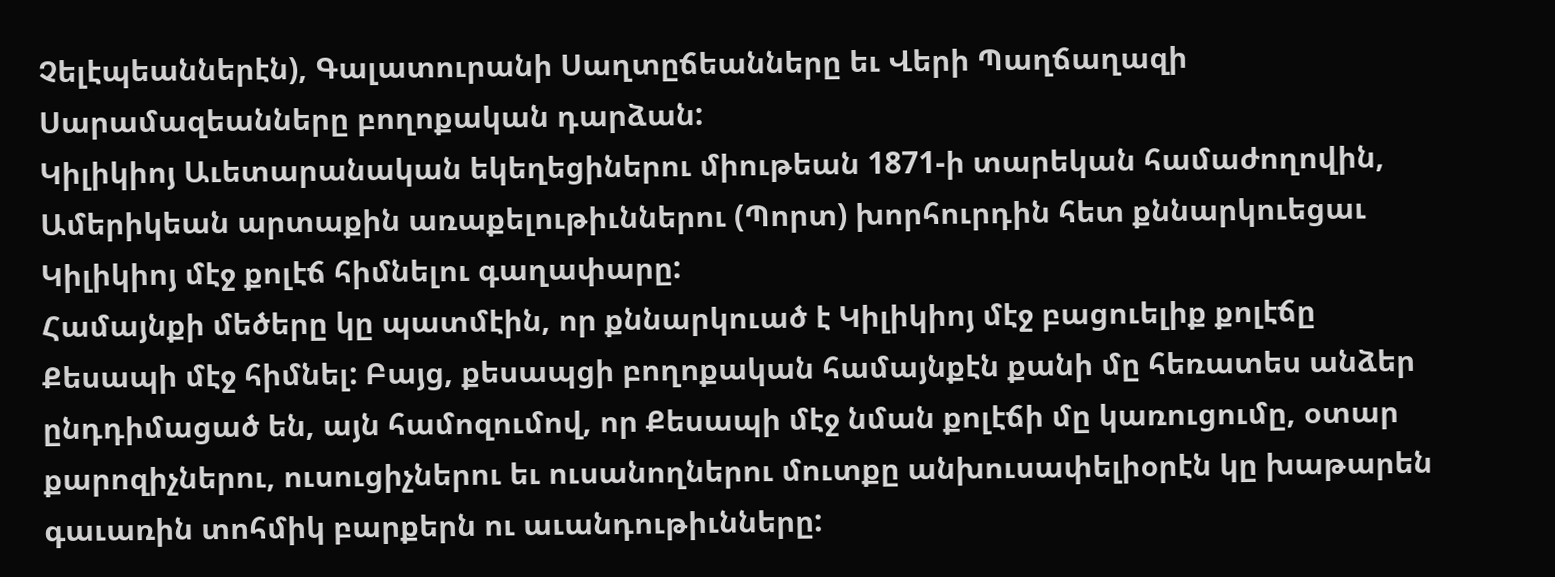Չելէպեաններէն), Գալատուրանի Սաղտըճեանները եւ Վերի Պաղճաղազի Սարամազեանները բողոքական դարձան:
Կիլիկիոյ Աւետարանական եկեղեցիներու միութեան 1871-ի տարեկան համաժողովին, Ամերիկեան արտաքին առաքելութիւններու (Պորտ) խորհուրդին հետ քննարկուեցաւ Կիլիկիոյ մէջ քոլէճ հիմնելու գաղափարը:
Համայնքի մեծերը կը պատմէին, որ քննարկուած է Կիլիկիոյ մէջ բացուելիք քոլէճը Քեսապի մէջ հիմնել: Բայց, քեսապցի բողոքական համայնքէն քանի մը հեռատես անձեր ընդդիմացած են, այն համոզումով, որ Քեսապի մէջ նման քոլէճի մը կառուցումը, օտար քարոզիչներու, ուսուցիչներու եւ ուսանողներու մուտքը անխուսափելիօրէն կը խաթարեն գաւառին տոհմիկ բարքերն ու աւանդութիւնները: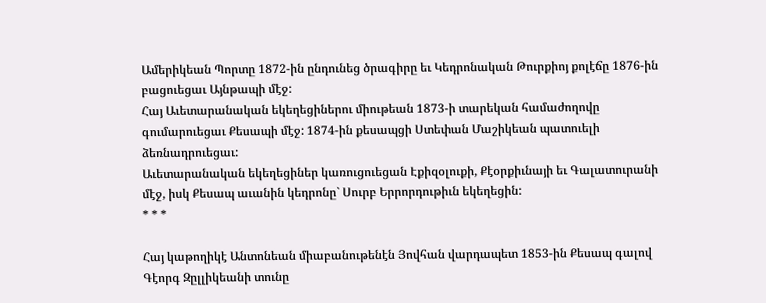Ամերիկեան Պորտը 1872-ին ընդունեց ծրագիրը եւ Կեդրոնական Թուրքիոյ քոլէճը 1876-ին բացուեցաւ Այնթապի մէջ:
Հայ Աւետարանական եկեղեցիներու միութեան 1873-ի տարեկան համաժողովը գումարուեցաւ Քեսապի մէջ: 1874-ին քեսապցի Ստեփան Մաշիկեան պատուելի ձեռնադրուեցաւ:
Աւետարանական եկեղեցիներ կառուցուեցան Էքիզօլուքի, Քէօրքիւնայի եւ Գալատուրանի մէջ, իսկ Քեսապ աւանին կեդրոնը` Սուրբ Երրորդութիւն եկեղեցին:
* * *

Հայ կաթողիկէ Անտոնեան միաբանութենէն Յովհան վարդապետ 1853-ին Քեսապ գալով Գէորգ Զըլլիկեանի տունը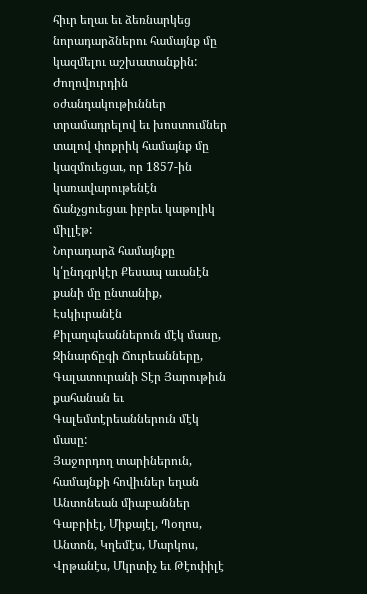հիւր եղաւ եւ ձեռնարկեց նորադարձներու համայնք մը կազմելու աշխատանքին:
Ժողովուրդին օժանդակութիւններ տրամադրելով եւ խոստումներ տալով փոքրիկ համայնք մը կազմուեցաւ, որ 1857-ին կառավարութենէն ճանչցուեցաւ իբրեւ կաթոլիկ միլլէթ:
Նորադարձ համայնքը կ՛ընդգրկէր Քեսապ աւանէն քանի մը ընտանիք, Էսկիւրանէն Քիլաղպեաններուն մէկ մասը, Զինարճըգի Ճուրեանները, Գալատուրանի Տէր Յարութիւն քահանան եւ Գալեմտէրեաններուն մէկ մասը:
Յաջորդող տարիներուն, համայնքի հովիւներ եղան Անտոնեան միաբաններ Գաբրիէլ, Միքայէլ, Պօղոս, Անտոն, Կղեմէս, Մարկոս, Վրթանէս, Մկրտիչ եւ Թէոփիլէ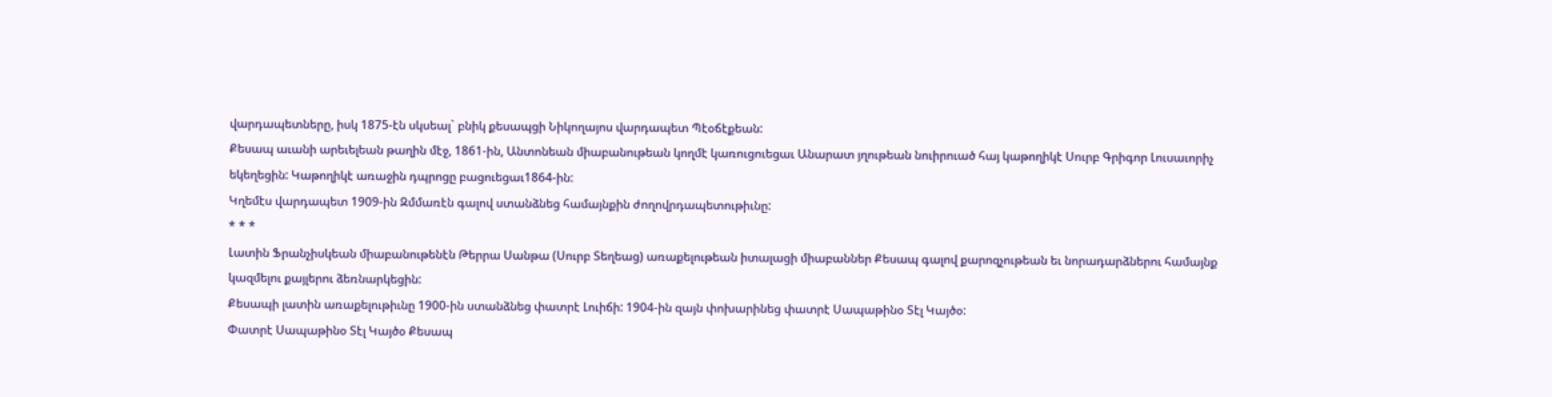վարդապետները, իսկ 1875-էն սկսեալ` բնիկ քեսապցի Նիկողայոս վարդապետ Պէօճէքեան:
Քեսապ աւանի արեւելեան թաղին մէջ, 1861-ին, Անտոնեան միաբանութեան կողմէ կառուցուեցաւ Անարատ յղութեան նուիրուած հայ կաթողիկէ Սուրբ Գրիգոր Լուսաւորիչ եկեղեցին: Կաթողիկէ առաջին դպրոցը բացուեցաւ1864-ին:
Կղեմէս վարդապետ 1909-ին Զմմառէն գալով ստանձնեց համայնքին ժողովրդապետութիւնը:
* * *
Լատին Ֆրանչիսկեան միաբանութենէն Թերրա Սանթա (Սուրբ Տեղեաց) առաքելութեան իտալացի միաբաններ Քեսապ գալով քարոզչութեան եւ նորադարձներու համայնք կազմելու քայլերու ձեռնարկեցին:
Քեսապի լատին առաքելութիւնը 1900-ին ստանձնեց փատրէ Լուիճի: 1904-ին զայն փոխարինեց փատրէ Սապաթինօ Տէլ Կայծօ:
Փատրէ Սապաթինօ Տէլ Կայծօ Քեսապ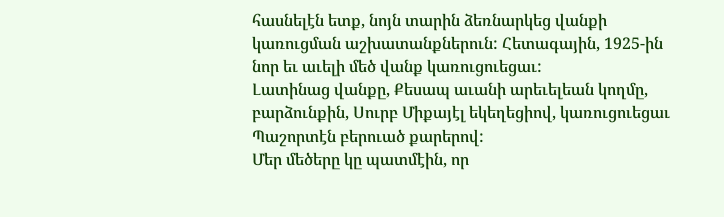հասնելէն ետք, նոյն տարին ձեռնարկեց վանքի կառուցման աշխատանքներուն: Հետագային, 1925-ին նոր եւ աւելի մեծ վանք կառուցուեցաւ:
Լատինաց վանքը, Քեսապ աւանի արեւելեան կողմը, բարձունքին, Սուրբ Միքայէլ եկեղեցիով, կառուցուեցաւ Պաշորտէն բերուած քարերով:
Մեր մեծերը կը պատմէին, որ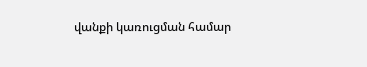վանքի կառուցման համար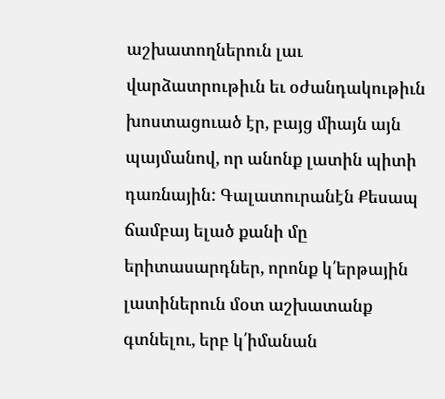աշխատողներուն լաւ վարձատրութիւն եւ օժանդակութիւն խոստացուած էր, բայց միայն այն պայմանով, որ անոնք լատին պիտի դառնային: Գալատուրանէն Քեսապ ճամբայ ելած քանի մը երիտասարդներ, որոնք կ՛երթային լատիներուն մօտ աշխատանք գտնելու, երբ կ՛իմանան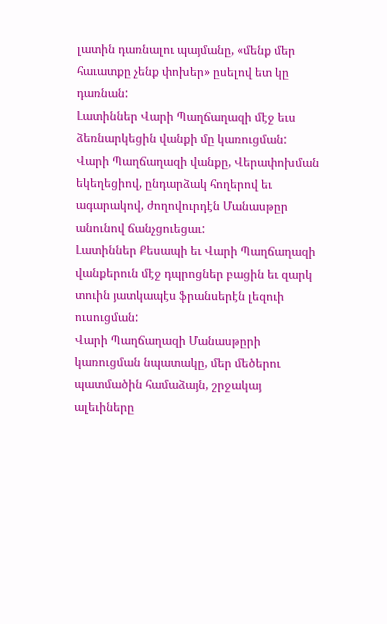լատին դառնալու պայմանը, «մենք մեր հաւատքը չենք փոխեր» ըսելով ետ կը դառնան:
Լատիններ Վարի Պաղճաղազի մէջ եւս ձեռնարկեցին վանքի մը կառուցման:
Վարի Պաղճաղազի վանքը, Վերափոխման եկեղեցիով, ընդարձակ հողերով եւ ագարակով, ժողովուրդէն Մանասթըր անունով ճանչցուեցաւ:
Լատիններ Քեսապի եւ Վարի Պաղճաղազի վանքերուն մէջ դպրոցներ բացին եւ զարկ տուին յատկապէս ֆրանսերէն լեզուի ուսուցման:
Վարի Պաղճաղազի Մանասթըրի կառուցման նպատակը, մեր մեծերու պատմածին համաձայն, շրջակայ ալեւիները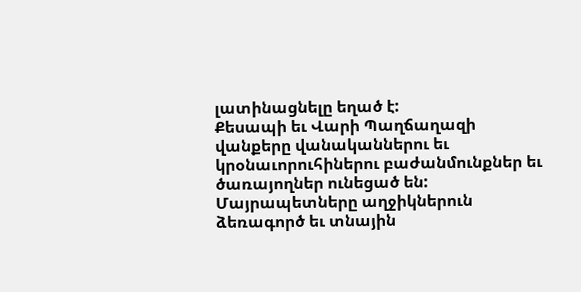լատինացնելը եղած է:
Քեսապի եւ Վարի Պաղճաղազի վանքերը վանականներու եւ կրօնաւորուհիներու բաժանմունքներ եւ ծառայողներ ունեցած են: Մայրապետները աղջիկներուն ձեռագործ եւ տնային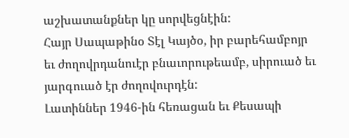աշխատանքներ կը սորվեցնէին:
Հայր Սապաթինօ Տէլ Կայծօ, իր բարեհամբոյր եւ ժողովրդանուէր բնաւորութեամբ, սիրուած եւ յարգուած էր ժողովուրդէն:
Լատիններ 1946-ին հեռացան եւ Քեսապի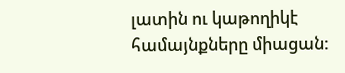լատին ու կաթողիկէ համայնքները միացան: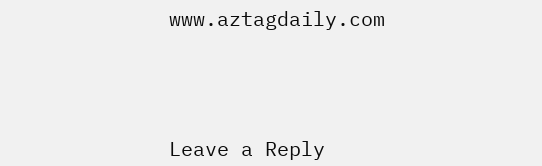www.aztagdaily.com




Leave a Reply